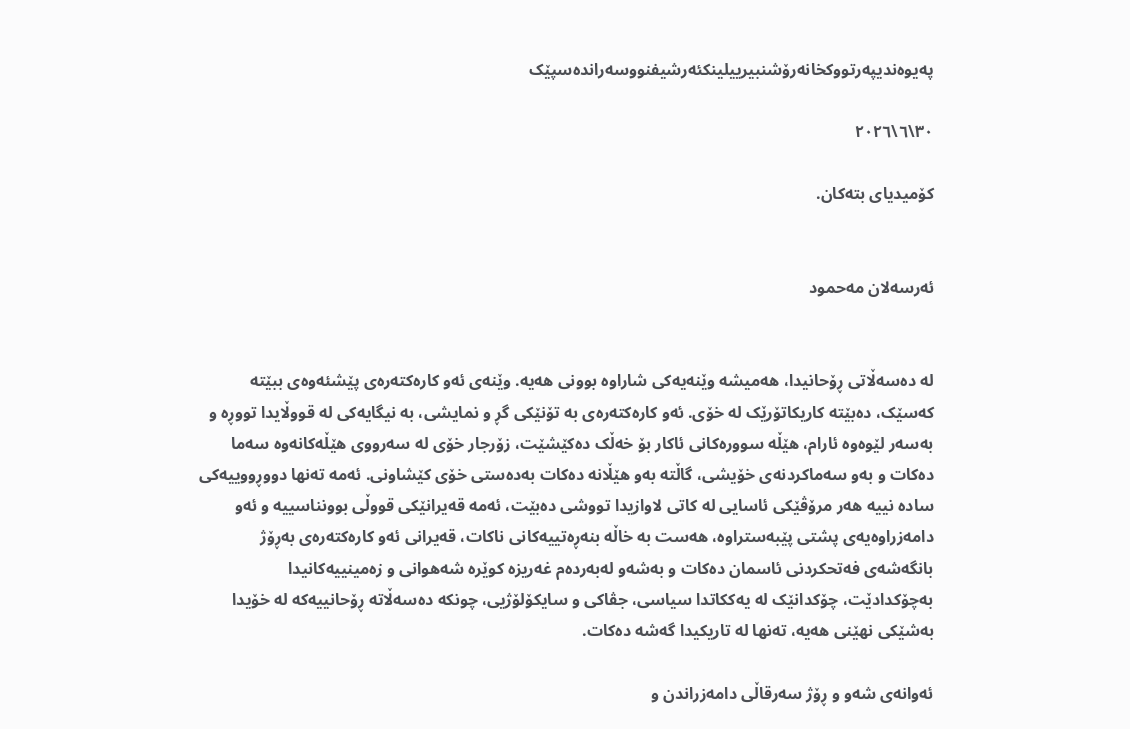په‌یوه‌ندیپه‌رتووکخانه‌رۆشنبیرییلینکئه‌رشیفنووسه‌رانده‌سپێک

٣٠\٦\٢٠٢٦

کۆمیدیای بتەکان.


ئەرسەلان مەحمود


لە دەسەڵاتی ڕۆحانیدا، هەمیشە وێنەیەکی شاراوە بوونی هەیە. وێنەی ئەو کارەکتەرەی پێشئەوەی ببێتە کەسێک، دەبێتە کاریکاتۆرێک لە خۆی. ئەو کارەکتەرەی بە تۆنێکی گڕ و نمایشی، بە نیگایەکی لە قووڵایدا تووڕە و بەسەر لێوەوە ئارام، هێڵە سوورەکانی ئاکار بۆ خەڵک دەکێشێت، زۆرجار خۆی لە سەرووی هێڵەکانەوە سەما دەکات و بەو سەماکردنەی خۆیشی، گاڵتە بەو هێڵانە دەکات بەدەستی خۆی کێشاونی. ئەمە تەنها دووڕووییەکی سادە نییە هەر مرۆڤێکی ئاسایی لە کاتی لاوازیدا تووشی دەبێت، ئەمە قەیرانێکی قووڵی بوونناسییە و ئەو دامەزراوەیەی پشتی پێبەستراوە، هەست بە خاڵە بنەڕەتییەکانی ناکات، قەیرانی ئەو کارەکتەرەی بەڕۆژ بانگەشەی فەتحکردنی ئاسمان دەکات و بەشەو لەبەردەم غەریزە کوێرە شەهوانی و زەمینییەکانیدا بەچۆکدادێت، چۆکدانێک لە یەککاتدا سیاسی، جڤاکی و سایکۆلۆژیی، چونکە دەسەڵاتە ڕۆحانییەکە لە خۆیدا بەشێکی نهێنی هەیە، تەنها لە تاریکیدا گەشە دەکات.

ئەوانەی شەو و ڕۆژ سەرقاڵی دامەزراندن و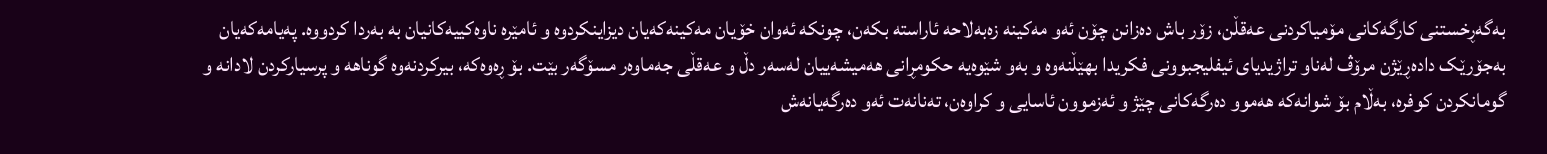بەگەڕخستنی کارگەکانی مۆمیاکردنی عەقڵن، زۆر باش دەزانن چۆن ئەو مەکینە زەبەلاحە ئاراستە بکەن، چونکە ئەوان خۆیان مەکینەکەیان دیزاینکردوە و ئامێرە ناوەکییەکانیان بە بەردا کردووە. پەیامەکەیان بەجۆرێک دادەڕێژن مرۆڤ لەناو تراژیدیای ئیفلیجبوونی فکریدا بهێڵنەوە و بەو شێوەیە حکومڕانی هەمیشەییان لەسەر دڵ و عەقڵی جەماوەر مسۆگەر بێت. بۆ ڕەوەکە، بیرکردنەوە گوناهە و پرسیارکردن لادانە و گومانکردن کوفرە، بەڵام بۆ شوانەکە هەموو دەرگەکانی چێژ و ئەزموون ئاسایی و کراوەن، تەنانەت ئەو دەرگەیانەش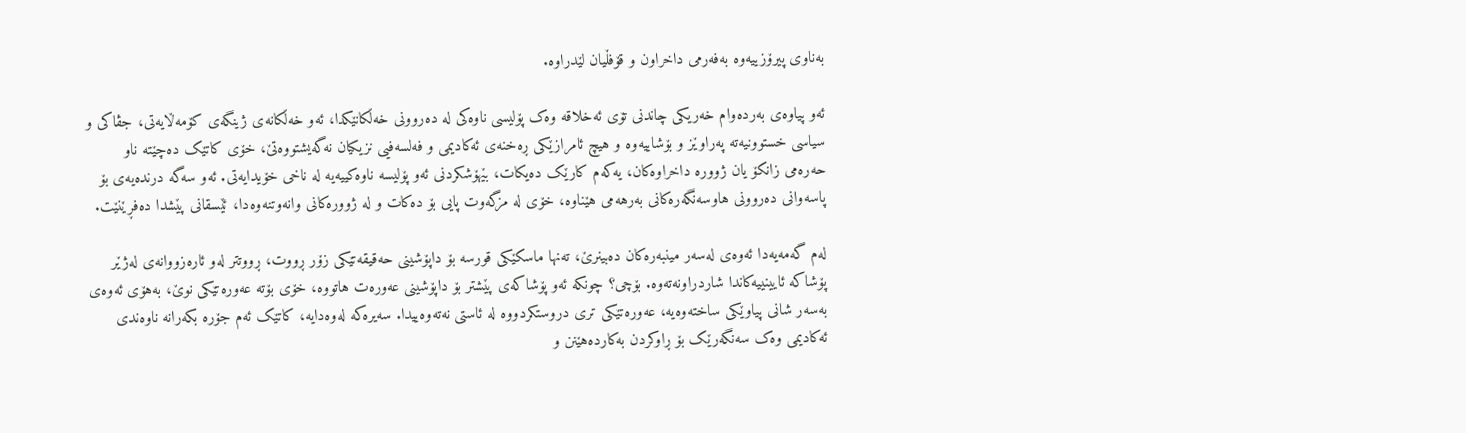بەناوی پیرۆزییەوە بەفەرمی داخراون و قۆفڵیان لێدراوە.

ئەو پیاوەی بەردەوام خەریکی چاندنی تۆی ئەخلاقە وەک پۆلیسی ناوەکی لە دەروونی خەڵکانێکدا، ئەو خەڵکانەی ژینگەی کۆمەڵایەتی، جڤاکی و سیاسی خستوونیەتە پەراوێز و بۆشاییەوە و هیچ ئامرازێکی ڕەخنەی ئەکادیمی و فەلسەفیی نزیکیان نەگەیشتووەتێ، خۆی کاتێک دەچێتە ناو حەرەمی زانکۆ یان ژوورە داخراوەکان، یەکەم کارێک دەیکات، بێهۆشکردنی ئەو پۆلیسە ناوەکییەیە لە ناخی خۆیدایەتی. ئەو سەگە درنده‌یەی بۆ پاسەوانی دەروونی هاوسەنگەرەکانی بەرهەمی هێناوە، خۆی لە مزگەوت پایی بۆ دەکات و لە ژوورەکانی وانەوتنەوەدا، ئێسقانی پێشدا دەفڕێنێت.

لەم گەمەیەدا ئەوەی لەسەر مینبەرەکان دەبینرێ، تەنها ماسکێکی قورسە بۆ داپۆشینی حەقیقەتێکی زۆر ڕووت، ڕووتتر لەو ئارەزووانەی لەژێر پۆشاکە ئایینییەکاندا شاردراونەتەوە. بۆچی؟ چونکە ئەو پۆشاکەی پێشتر بۆ داپۆشینی عەورەت هاتووە، خۆی بۆتە عەورەتێکی نوێ، بەهۆی ئەوەی بەسەر شانی پیاوێکی ساختەوەیە، عەورەتێکی تری دروستکردووە لە ئاستی نەتەوەییدا. سەیرەکە لەوەدایە، کاتێک ئەم جۆرە بکەرانە ناوەندی ئەکادیمی وەک سەنگەرێک بۆ ڕاوکردن بەکاردەهێنن و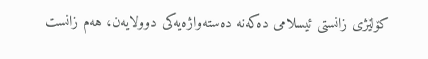کۆلێژی زانستی ئیسلامی دەکەنە دەستەواژەیەکی دوولایەن، هەم زانست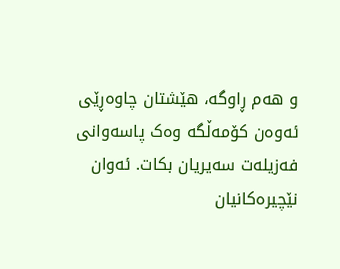و هەم ڕاوگە، هێشتان چاوەڕێی ئەوەن کۆمەڵگە وەک پاسەوانی فەزیلەت سەیریان بکات. ئەوان نێچیرەکانیان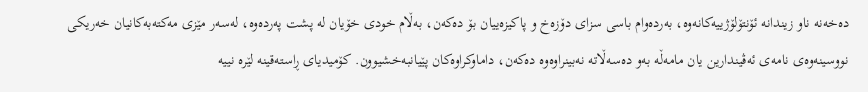دەخەنە ناو زیندانە ئۆنتۆلۆژییەکانەوە، بەردەوام باسی سزای دۆزەخ و پاکیزەییان بۆ دەکەن، بەڵام خودی خۆیان لە پشت پەردەوە، لەسەر مێزی مەکتەبەکانیان خەریکی نووسینەوەی نامەی ئەڤیندارین یان مامەڵە بەو دەسەڵاتە نەبینراوەوە دەکەن، داماوکراوەکان پێیانبەخشیوون. کۆمیدیای ڕاستەقینە لێرە نییە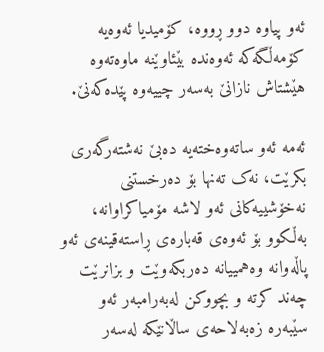ئەو پیاوە دوو ڕووە، کۆمیدیا ئەوەیە کۆمەڵگەکە ئەوەندە بێئاوێنە ماوەتەوە هێشتاش نازانێ بەسەر چییەوە پێدەکەنێ.

ئەمە ئەو ساتەوەختەیە دەبێ نەشتەرگەری بکرێت، نەک تەنها بۆ دەرخستنی نەخۆشییەکانی ئەو لاشە مۆمیاکراوانە، بەڵکوو بۆ ئەوەی قەبارەی ڕاستەقینەی ئەو پاڵەوانە وەهمییانە دەربکەوێت و بزانرێت چەند کرتە و بچووکن لەبەرامبەر ئەو سێبەرە زەبەلاحەی ساڵانێکە لەسەر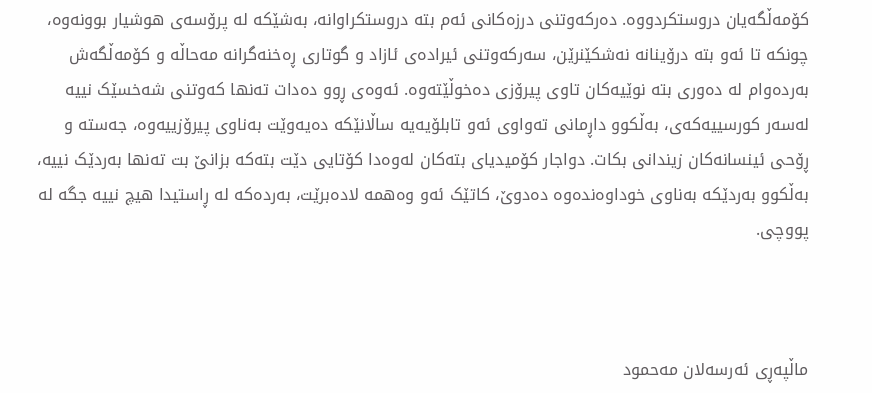کۆمەڵگەیان دروستکردووە. دەرکەوتنی درزەکانی ئەم بتە دروستکراوانە، بەشێکە لە پرۆسەی هوشیار بوونەوە، چونکە تا ئەو بتە درۆینانە نەشکێنرێن، سەرکەوتنی ئیرادەی ئازاد و گوتاری ڕەخنەگرانە مەحاڵە و کۆمەڵگەش بەردەوام لە دەوری بتە نوێیەکان تاوی پیرۆزی دەخوڵێتەوە. ئەوەی ڕوو دەدات تەنها کەوتنی شەخسێک نییە لەسەر کورسییەکەی، بەڵکوو داڕمانی تەواوی ئەو تابلۆیەیە ساڵانێکە دەیەوێت بەناوی پیرۆزییەوە، جەستە و ڕۆحی ئینسانەکان زیندانی بکات. دواجار کۆمیدیای بتەکان لەوەدا کۆتایی دێت بتەکە بزانێ بت تەنها بەردێک نییە، بەڵکوو بەردێکە بەناوی خوداوەندەوە دەدوێ، کاتێک ئەو وەهمە لادەبرێت، بەردەکە لە ڕاستیدا هیچ نییە جگە لە پووچی.



ماڵپه‌ڕی ئه‌رسه‌لان مه‌حمود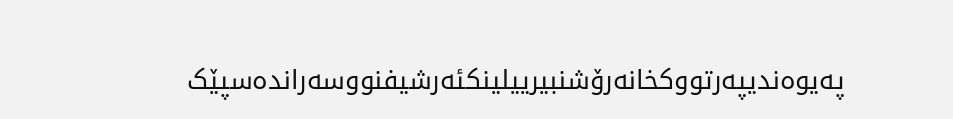په‌یوه‌ندیپه‌رتووکخانه‌رۆشنبیرییلینکئه‌رشیفنووسه‌رانده‌سپێک